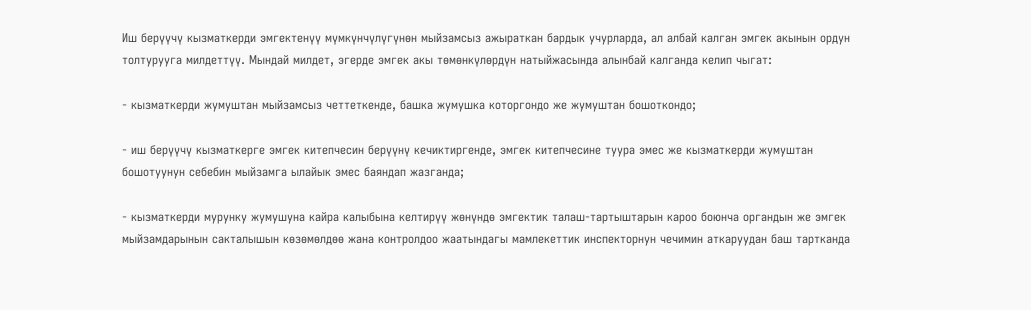Иш берүүчү кызматкерди эмгектенүү мүмкүнчүлүгүнөн мыйзамсыз ажыраткан бардык учурларда, ал албай калган эмгек акынын ордун толтурууга милдеттүү. Мындай милдет, эгерде эмгек акы төмөнкүлөрдүн натыйжасында алынбай калганда келип чыгат:

- кызматкерди жумуштан мыйзамсыз четтеткенде, башка жумушка которгондо же жумуштан бошоткондо;

- иш берүүчү кызматкерге эмгек китепчесин берүүнү кечиктиргенде, эмгек китепчесине туура эмес же кызматкерди жумуштан бошотуунун себебин мыйзамга ылайык эмес баяндап жазганда;

- кызматкерди мурунку жумушуна кайра калыбына келтирүү жөнүндө эмгектик талаш-тартыштарын кароо боюнча органдын же эмгек мыйзамдарынын сакталышын көзөмөлдөө жана контролдоо жаатындагы мамлекеттик инспекторнун чечимин аткаруудан баш тартканда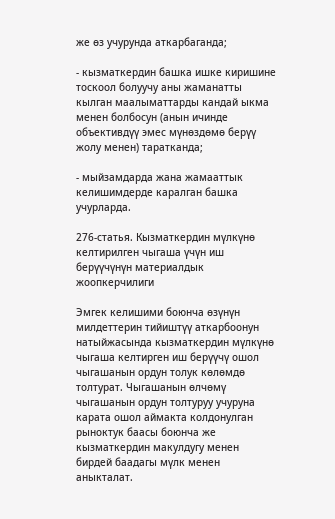же өз учурунда аткарбаганда;

- кызматкердин башка ишке киришине тоскоол болуучу аны жаманатты кылган маалыматтарды кандай ыкма менен болбосун (анын ичинде объективдүү эмес мүнөздөмө берүү жолу менен) таратканда;

- мыйзамдарда жана жамааттык келишимдерде каралган башка учурларда.

276-статья. Кызматкердин мүлкүнө келтирилген чыгаша үчүн иш берүүчүнүн материалдык жоопкерчилиги

Эмгек келишими боюнча өзүнүн милдеттерин тийиштүү аткарбоонун натыйжасында кызматкердин мүлкүнө чыгаша келтирген иш берүүчү ошол чыгашанын ордун толук көлөмдө толтурат. Чыгашанын өлчөмү чыгашанын ордун толтуруу учуруна карата ошол аймакта колдонулган рыноктук баасы боюнча же кызматкердин макулдугу менен бирдей баадагы мүлк менен аныкталат.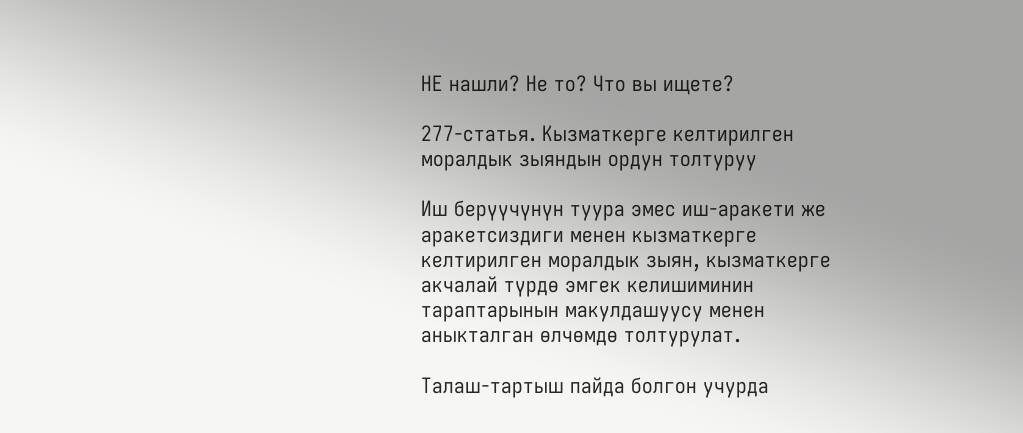НЕ нашли? Не то? Что вы ищете?

277-статья. Кызматкерге келтирилген моралдык зыяндын ордун толтуруу

Иш берүүчүнүн туура эмес иш-аракети же аракетсиздиги менен кызматкерге келтирилген моралдык зыян, кызматкерге акчалай түрдө эмгек келишиминин тараптарынын макулдашуусу менен аныкталган өлчөмдө толтурулат.

Талаш-тартыш пайда болгон учурда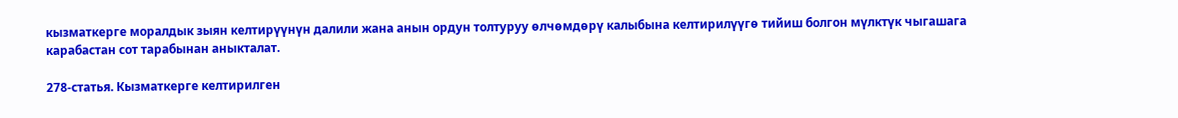кызматкерге моралдык зыян келтирүүнүн далили жана анын ордун толтуруу өлчөмдөрү калыбына келтирилүүгө тийиш болгон мүлктүк чыгашага карабастан сот тарабынан аныкталат.

278-статья. Кызматкерге келтирилген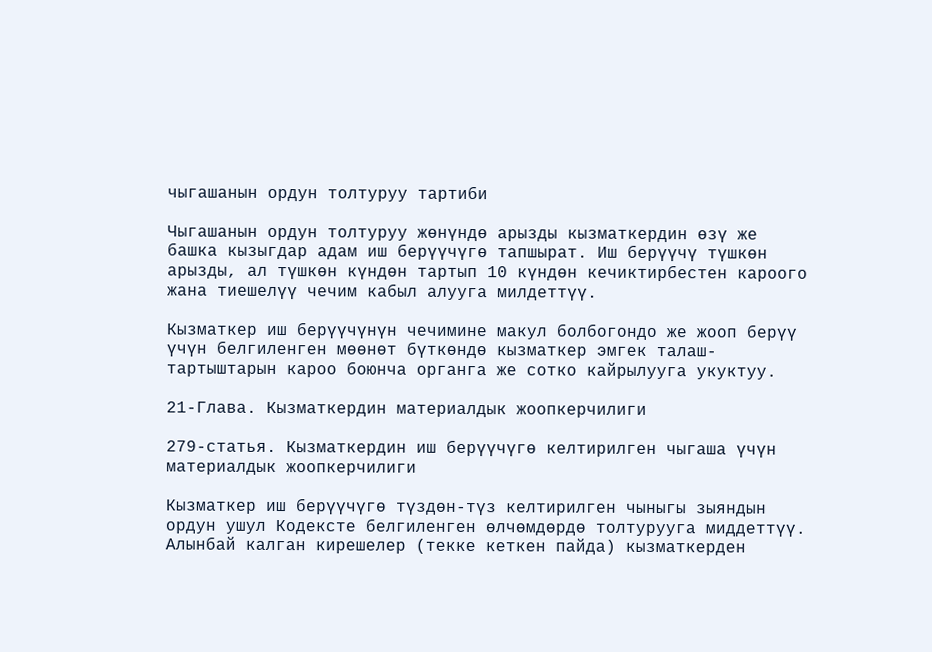чыгашанын ордун толтуруу тартиби

Чыгашанын ордун толтуруу жөнүндө арызды кызматкердин өзү же башка кызыгдар адам иш берүүчүгө тапшырат. Иш берүүчү түшкөн арызды, ал түшкөн күндөн тартып 10 күндөн кечиктирбестен кароого жана тиешелүү чечим кабыл алууга милдеттүү.

Кызматкер иш берүүчүнүн чечимине макул болбогондо же жооп берүү үчүн белгиленген мөөнөт бүткөндө кызматкер эмгек талаш-тартыштарын кароо боюнча органга же сотко кайрылууга укуктуу.

21-Глава. Кызматкердин материалдык жоопкерчилиги

279-статья. Кызматкердин иш берүүчүгө келтирилген чыгаша үчүн материалдык жоопкерчилиги

Кызматкер иш берүүчүгө түздөн-түз келтирилген чыныгы зыяндын ордун ушул Кодексте белгиленген өлчөмдөрдө толтурууга миддеттүү. Алынбай калган кирешелер (текке кеткен пайда) кызматкерден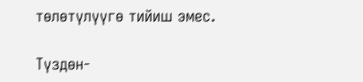төлөтүлүүгө тийиш эмес.

Түздөн-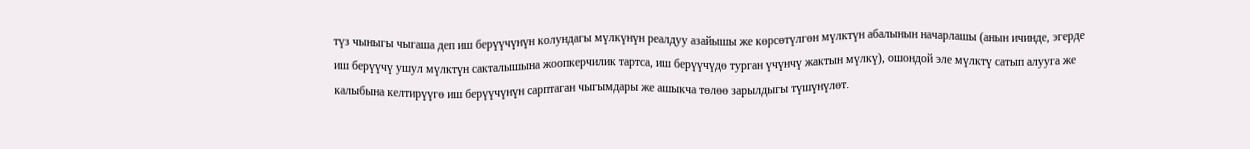түз чыныгы чыгаша деп иш берүүчүнүн колундагы мүлкүнүн реалдуу азайышы же көрсөтүлгөн мүлктүн абалынын начарлашы (анын ичинде, эгерде иш берүүчү ушул мүлктүн сакталышына жоопкерчилик тартса, иш берүүчүдө турган үчүнчү жактын мүлкү), ошондой эле мүлктү сатып алууга же калыбына келтирүүгө иш берүүчүнүн сарптаган чыгымдары же ашыкча төлөө зарылдыгы түшүнүлөт.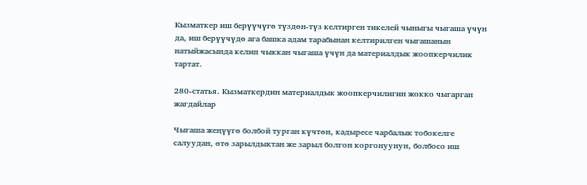Кызматкер иш берүүчүгө түздөн-түз келтирген тикелей чыныгы чыгаша үчүн да, иш берүүчүдө ага башка адам тарабынан келтирилген чыгашанын натыйжасында келип чыккан чыгаша үчүн да материалдык жоопкерчилик тартат.

280-статья. Кызматкердин материалдык жоопкерчилигин жокко чыгарган жагдайлар

Чыгаша жеңүүгө болбой турган күчтөн, кадыресе чарбалык тобокелге салуудан, өтө зарылдыктан же зарыл болгон коргонуунун, болбосо иш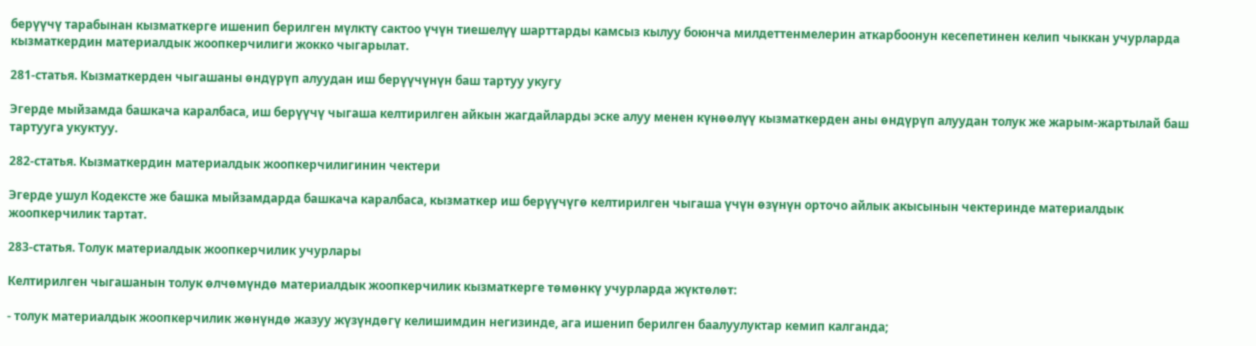берүүчү тарабынан кызматкерге ишенип берилген мүлктү сактоо үчүн тиешелүү шарттарды камсыз кылуу боюнча милдеттенмелерин аткарбоонун кесепетинен келип чыккан учурларда кызматкердин материалдык жоопкерчилиги жокко чыгарылат.

281-статья. Кызматкерден чыгашаны өндүрүп алуудан иш берүүчүнүн баш тартуу укугу

Эгерде мыйзамда башкача каралбаса, иш берүүчү чыгаша келтирилген айкын жагдайларды эске алуу менен күнөөлүү кызматкерден аны өндүрүп алуудан толук же жарым-жартылай баш тартууга укуктуу.

282-статья. Кызматкердин материалдык жоопкерчилигинин чектери

Эгерде ушул Кодексте же башка мыйзамдарда башкача каралбаса, кызматкер иш берүүчүгө келтирилген чыгаша үчүн өзүнүн орточо айлык акысынын чектеринде материалдык жоопкерчилик тартат.

283-статья. Толук материалдык жоопкерчилик учурлары

Келтирилген чыгашанын толук өлчөмүндө материалдык жоопкерчилик кызматкерге төмөнкү учурларда жүктөлөт:

- толук материалдык жоопкерчилик жөнүндө жазуу жүзүндөгү келишимдин негизинде, ага ишенип берилген баалуулуктар кемип калганда;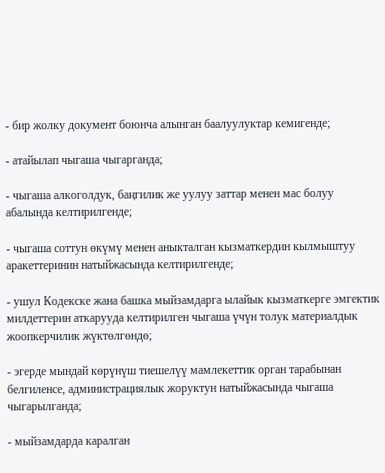- бир жолку документ боюнча алынган баалуулуктар кемигенде;

- атайылап чыгаша чыгарганда;

- чыгаша алкоголдук, баңгилик же уулуу заттар менен мас болуу абалында келтирилгенде;

- чыгаша соттун өкүмү менен аныкталган кызматкердин кылмыштуу аракеттеринин натыйжасында келтирилгенде;

- ушул Кодекске жана башка мыйзамдарга ылайык кызматкерге эмгектик милдеттерин аткарууда келтирилген чыгаша үчүн толук материалдык жоопкерчилик жүктөлгөндө;

- эгерде мындай көрүнүш тиешелүү мамлекеттик орган тарабынан белгиленсе, администрациялык жоруктун натыйжасында чыгаша чыгарылганда;

- мыйзамдарда каралган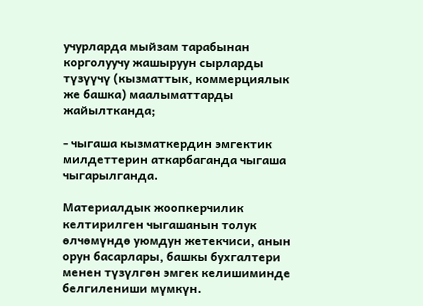учурларда мыйзам тарабынан корголуучу жашыруун сырларды түзүүчү (кызматтык, коммерциялык же башка) маалыматтарды жайылтканда;

- чыгаша кызматкердин эмгектик милдеттерин аткарбаганда чыгаша чыгарылганда.

Материалдык жоопкерчилик келтирилген чыгашанын толук өлчөмүндө уюмдун жетекчиси, анын орун басарлары, башкы бухгалтери менен түзүлгөн эмгек келишиминде белгилениши мүмкүн.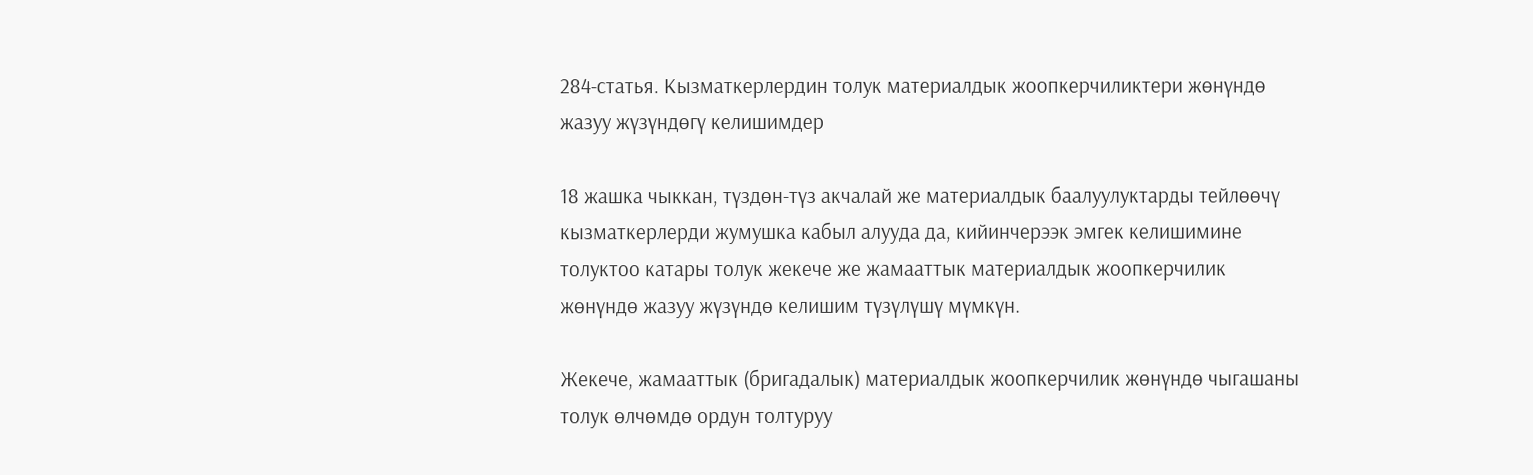284-статья. Кызматкерлердин толук материалдык жоопкерчиликтери жөнүндө жазуу жүзүндөгү келишимдер

18 жашка чыккан, түздөн-түз акчалай же материалдык баалуулуктарды тейлөөчү кызматкерлерди жумушка кабыл алууда да, кийинчерээк эмгек келишимине толуктоо катары толук жекече же жамааттык материалдык жоопкерчилик жөнүндө жазуу жүзүндө келишим түзүлүшү мүмкүн.

Жекече, жамааттык (бригадалык) материалдык жоопкерчилик жөнүндө чыгашаны толук өлчөмдө ордун толтуруу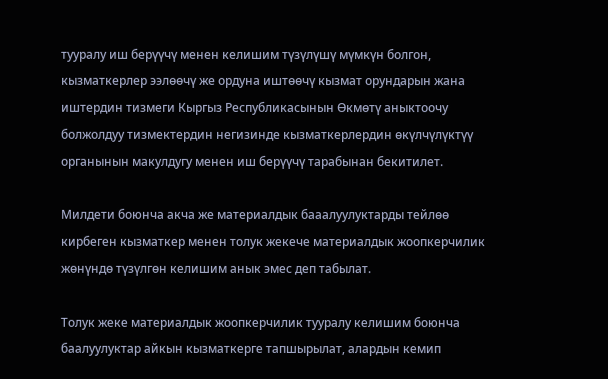тууралу иш берүүчү менен келишим түзүлүшү мүмкүн болгон, кызматкерлер ээлөөчү же ордуна иштөөчү кызмат орундарын жана иштердин тизмеги Кыргыз Республикасынын Өкмөтү аныктоочу болжолдуу тизмектердин негизинде кызматкерлердин өкүлчүлүктүү органынын макулдугу менен иш берүүчү тарабынан бекитилет.

Милдети боюнча акча же материалдык бааалуулуктарды тейлөө кирбеген кызматкер менен толук жекече материалдык жоопкерчилик жөнүндө түзүлгөн келишим анык эмес деп табылат.

Толук жеке материалдык жоопкерчилик тууралу келишим боюнча баалуулуктар айкын кызматкерге тапшырылат, алардын кемип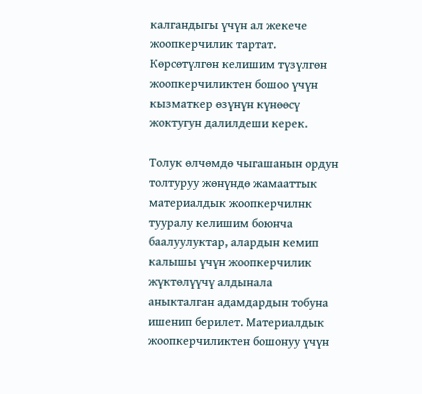калгандыгы үчүн ал жекече жоопкерчилик тартат. Көрсөтүлгөн келишим түзүлгөн жоопкерчиликтен бошоо үчүн кызматкер өзүнүн күнөөсү жоктугун далилдеши керек.

Толук өлчөмдө чыгашанын ордун толтуруу жөнүндө жамааттык материалдык жоопкерчилнк тууралу келишим боюнча баалуулуктар, алардын кемип калышы үчүн жоопкерчилик жүктөлүүчү алдынала аныкталган адамдардын тобуна ишенип берилет. Материалдык жоопкерчиликтен бошонуу үчүн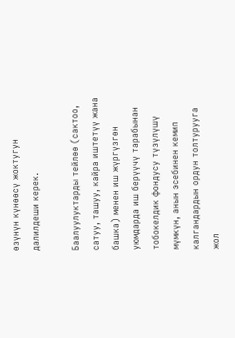өзүнүн күнөөсү жоктугун далилдеши керек.

Баалуулуктарды тейлөө (сактоо, сатуу, ташуу, кайра иштетүү жана башка) менен иш жүргүзгөн уюмдарда иш берүүчү тарабынан тобокелдик фондусу түзүлүшү мүмкүн, анын эсебинен кемип калгандардын ордун толтурууга жол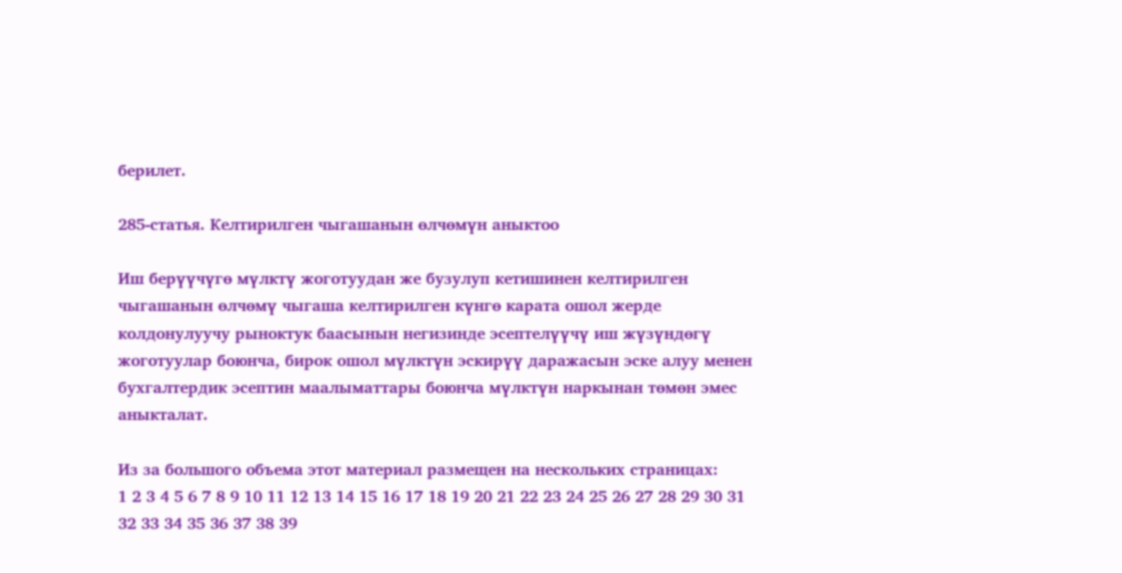берилет.

285-статья. Келтирилген чыгашанын өлчөмүн аныктоо

Иш берүүчүгө мүлктү жоготуудан же бузулуп кетишинен келтирилген чыгашанын өлчөмү чыгаша келтирилген күнгө карата ошол жерде колдонулуучу рыноктук баасынын негизинде эсептелүүчү иш жүзүндөгү жоготуулар боюнча, бирок ошол мүлктүн эскирүү даражасын эске алуу менен бухгалтердик эсептин маалыматтары боюнча мүлктүн наркынан төмөн эмес аныкталат.

Из за большого объема этот материал размещен на нескольких страницах:
1 2 3 4 5 6 7 8 9 10 11 12 13 14 15 16 17 18 19 20 21 22 23 24 25 26 27 28 29 30 31 32 33 34 35 36 37 38 39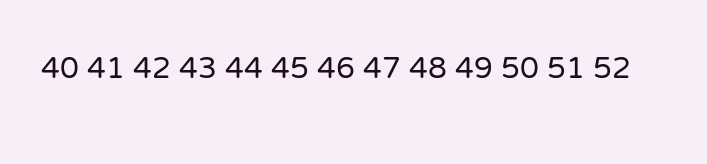40 41 42 43 44 45 46 47 48 49 50 51 52